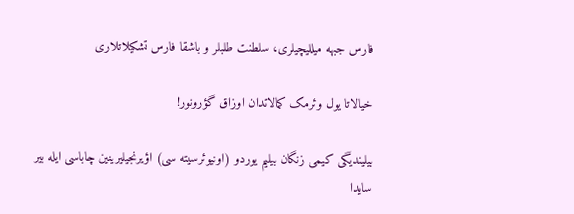فارس جبهه میللیچیلری، سلطنت طلبلر و باشقا فارس تشکیلاتلاری

خیالاتا یول وئرمک کمالاتدان اوزاق گؤرونور!

بیلیندیگی کیمی زنگان بیلیم یوردو (اونیوئرسیته سی) اؤیرنجیلیرینین چاباسی ایله بیر سایدا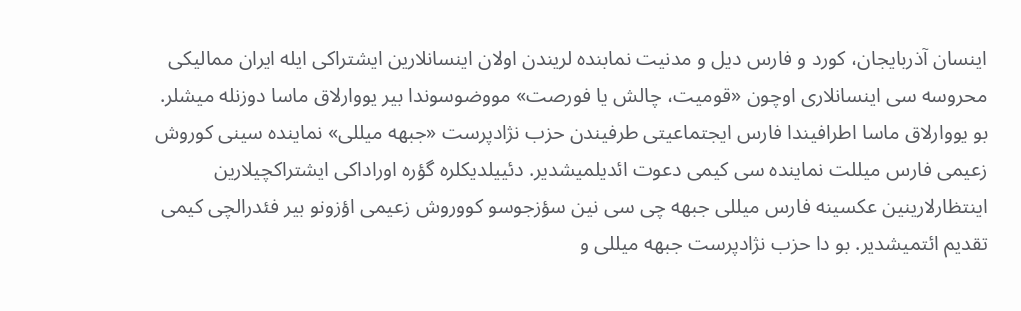اینسان آذربایجان، کورد و فارس دیل و مدنیت نمابنده لریندن اولان اینسانلارین ایشتراکی ایله ایران ممالیکی محروسه سی اینسانلاری اوچون «قومیت، چالش یا فورصت» مووضوسوندا بیر یووارلاق ماسا دوزنله میشلر. بو یووارلاق ماسا اطرافیندا فارس ایجتماعیتی طرفیندن حزب نژادپرست «جبهه میللی» نماینده سینی کوروش زعیمی فارس میللت نماینده سی کیمی دعوت ائدیلمیشدیر. دئییلدیکلره گؤره اوراداکی ایشتراکچیلارین اینتظارلارینین عکسینه فارس میللی جبهه چی سی نین سؤزجوسو کووروش زعیمی اؤزونو بیر فئدرالچی کیمی تقدیم ائتمیشدیر. بو دا حزب نژادپرست جبهه میللی و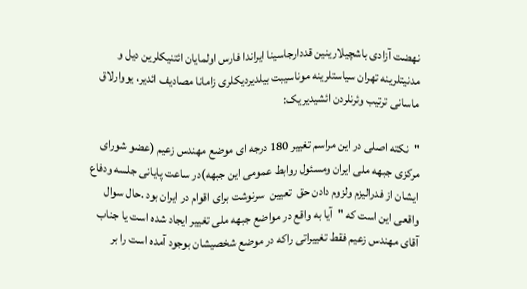نهضت آزادی باشچیلارینین قددارجاسینا ایراندا فارس اولمایان ائتنیکلرین دیل و مدنیتلرینه تهران سیاستلرینه موناسیبت بیلدیردیکلری زامانا مصادیف ائدیر، یووارلاق ماسانی ترتیب وئرنلردن ائشیدیریک:

"نکته اصلی در این مراسم تغییر 180 درجه ای موضع مهندس زعیم (عضو شورای مرکزی جبهه ملی ایران ومسئول روابط عمومی این جبهه)در ساعت پایانی جلسه ودفاع ایشان از فدرالیزم ولزوم دادن حق  تعیین  سرنوشت برای اقوام در ایران بود .حال سوال واقعی این است که "آیا به واقع در مواضع جبهه ملی تغییر ایجاد شده است یا جناب آقای مهندس زعیم فقط تغییراتی راکه در موضع شخصیشان بوجود آمده است را بر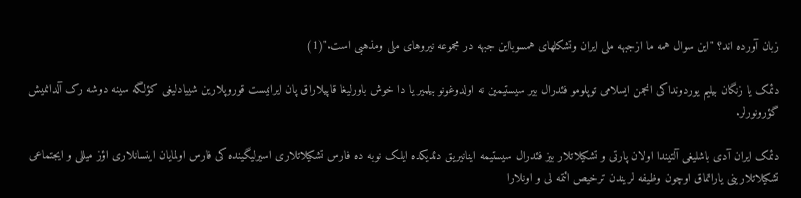زبان آورده اند؟ "این سوال همه ما ازجبهه ملی ایران وتشکلهای همسوبااین جبهه در مجموعه نیروهای ملی ومذهبی است."(1)

دئمک یا زنگان بیلیم یوردونداکی انجمن ایسلامی توپلومو فئدرال بیر سیستیمین نه اولدوغونو بیلمیر یا دا خوش باورلیغا قاپیلاراق پان ایرانیست قوروپلارین شییادلیغی کؤلگه سینه دوشه رک آلدانمیش گؤرونورلر.

دئمک ایران آدی باشلیغی آلتیندا اولان پارتی و تشکیلاتلار بیز فئدرال سیستیمه اینانیریق دئدیکده ایلک نوبه ده فارس تشکیلاتلاری اسیرلیگینده کی فارس اولمایان اینسانلاری اؤز میللی و ایجتماعی تشکیلاتلارینی یاراتماق اوچون وظیفه لریندن ترخیص ائتمه لی و اونلارا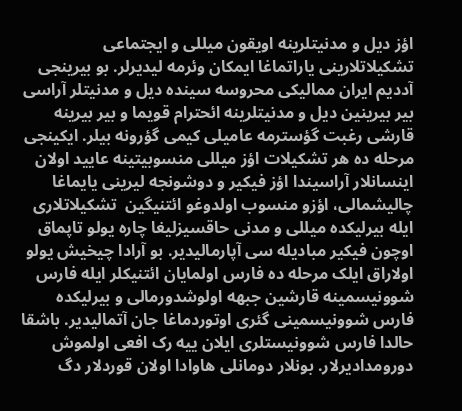اؤز دیل و مدنیتلرینه اویقون میللی و ایجتماعی تشکیلاتلارینی یاراتماغا ایمکان وئرمه لیدیرلر. بو بیرینجی آددیم ایران ممالیکی محروسه سینده دیل و مدنیتلر آراسی بیر بیرینین دیل و مدنیتلرینه ائحترام قویما و بیر بیرینه قارشی رغبت گؤسترمه عامیلی کیمی گؤرونه بیلر. ایکینجی مرحله ده هر تشکیلات اؤز میللی منسوبیتینه عایید اولان اینسانلار آراسیندا اؤز فیکیر و دوشونجه لیرینی یایماغا چالیشمالی، اؤزو منسوب اولدوغو ائتنیگین  تشکیلاتلاری ایله بیرلیکده میللی و مدنی حاقسیزلیغا چاره یولو تاپماق اوچون فیکیر مبادیله سی آپارمالیدیر. بو آرادا چیخیش یولو اولاراق ایلک مرحله ده فارس اولمایان ائتنیکلر ایله فارس شوونیسمینه قارشین جبهه اولوشدورمالی و بیرلیکده  فارس شوونیسمینی گئری اوتوردماغا جان آتمالیدیر. باشقا حالدا فارس شوونیستلری ایلان ییه رک افعی اولموش دورومدادیرلار. بونلار دومانلی هاوادا اولان قوردلار دگ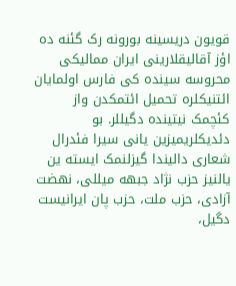قویون دریسینه بورونه رک گئنه ده اؤز آقالیقلارینی ایران ممالیکی محروسه سینده کی فارس اولمایان ائتنیکلره تحمیل ائتمکدن واز کئچمک نیتینده دگیللر. بو دئدیکلریمیزین یانی سیرا فئدرال شعاری دالیندا گیزلنمک ایسته ین یالنیز حزب نژاد جبهه میللی، نهضت آزادی، حزب ملت، حزب پان ایرانیست دگیل،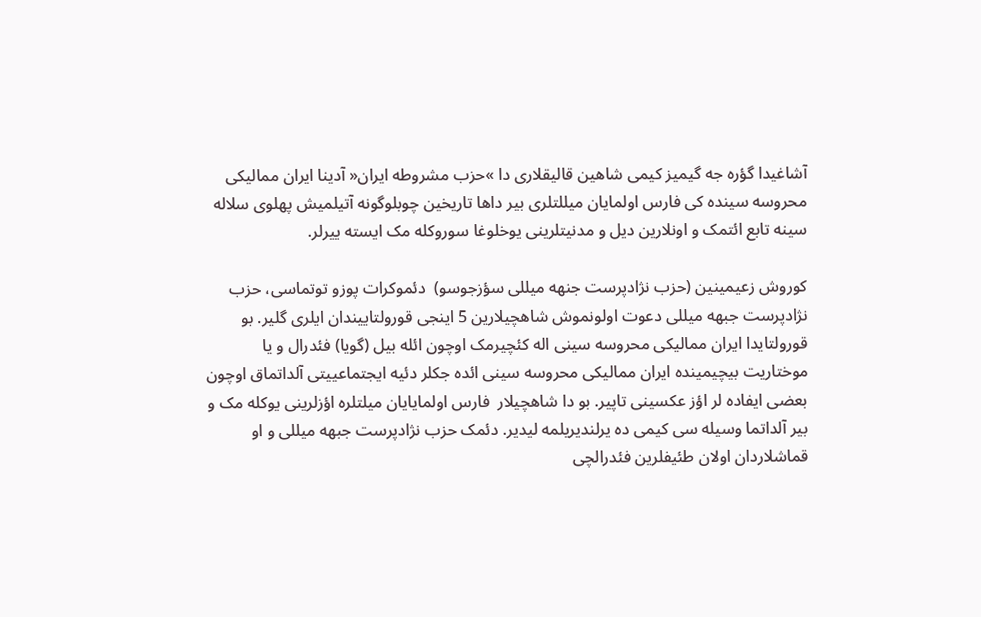آشاغیدا گؤره جه گیمیز کیمی شاهین قالیقلاری دا »حزب مشروطه ایران« آدینا ایران ممالیکی محروسه سینده کی فارس اولمایان میللتلری بیر داها تاریخین چوبلوگونه آتیلمیش پهلوی سلاله سینه تابع ائتمک و اونلارین دیل و مدنیتلرینی یوخلوغا سوروکله مک ایسته ییرلر.

کوروش زعیمینین (حزب نژادپرست جنهه میللی سؤزجوسو)  دئموکرات پوزو توتماسی، حزب نژادپرست جبهه میللی دعوت اولونموش شاهچیلارین 5 اینجی قورولتاییندان ایلری گلیر. بو قورولتایدا ایران ممالیکی محروسه سینی اله کئچیرمک اوچون ائله بیل (گویا) فئدرال و یا موختاریت بیچیمینده ایران ممالیکی محروسه سینی ائده جکلر دئیه ایجتماعییتی آلداتماق اوچون بعضی ایفاده لر اؤز عکسینی تاپیر. بو دا شاهچیلار  فارس اولمایایان میلتلره اؤزلرینی یوکله مک و بیر آلداتما وسیله سی کیمی ده یرلندیریلمه لیدیر. دئمک حزب نژادپرست جبهه میللی و او قماشلاردان اولان طئیفلرین فئدرالچی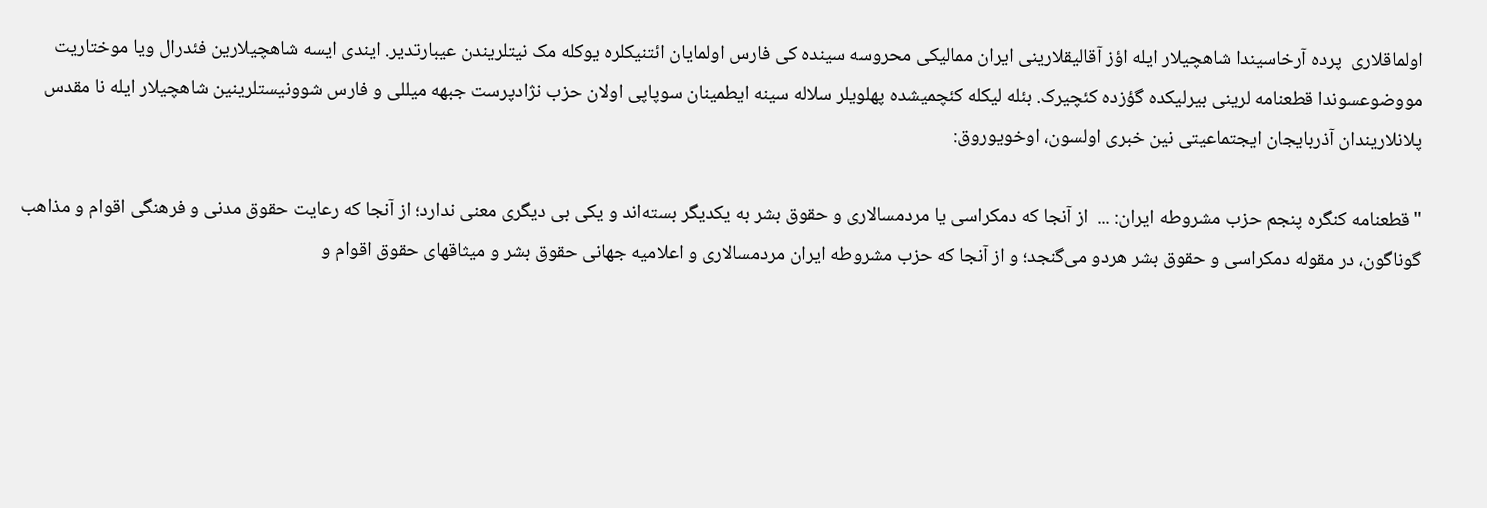اولماقلاری  پرده آرخاسیندا شاهچیلار ایله اؤز آقالیقلارینی ایران ممالیکی محروسه سینده کی فارس اولمایان ائتنیکلره یوکله مک نیتلریندن عیبارتدیر. ایندی ایسه شاهچیلارین فئدرال ویا موختاریت مووضوعسوندا قطعنامه لرینی بیرلیکده گؤزده کئچیرک. بئله لیکله کئچمیشده پهلویلر سلاله سینه ایطمینان سوپاپی اولان حزب نژادپرست جبهه میللی و فارس شوونیستلرینین شاهچیلار ایله نا مقدس پلانلاریندان آذربایجان ایجتماعیتی نین خبری اولسون، اوخویوروق:

" قطعنامه کنگره پنجم حزب مشروطه ايران: ...  از آنجا که دمکراسی يا مردمسالاری و حقوق بشر به يکديگر بسته‌اند و يکی بی ديگری معنی ندارد؛ از آنجا که رعايت حقوق مدنی و فرهنگی اقوام و مذاهب گوناگون، در مقوله دمکراسی و حقوق بشر هردو می‌گنجد؛ و از آنجا که حزب مشروطه ايران مردمسالاری و اعلاميه جهانی حقوق بشر و ميثاقهای حقوق اقوام و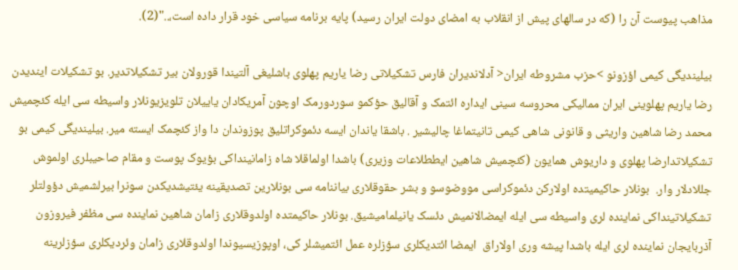مذاهب پيوست آن را (که در سالهای پيش از انقلاب به امضای دولت ايران رسيد) پايه برنامه سياسی خود قرار داده است،.."(2).

بیلیندیگی کیمی اؤزونو >حزب مشروطه ایران< آدلاندیران فارس تشکیلاتی رضا یاریم پهلوی باشلیغی آلتیندا قورولان بیر تشکیلاتدیر. بو تشکیلات ایندیدن رضا یاریم پهلوینی ایران ممالیکی محروسه سینی ایداره ائتمک و آقالیق حؤکمو سوردورمک اوچون آمریکادان یاییلان تلویزیونلار واسیطه سی ایله کئچمیش محمد رضا شاهین واریثی و قانونی شاهی کیمی تانیتماغا چالیشیر . باشقا یاندان ایسه دئموکراتلیق پوزوندان دا واز کئچمک ایسته میر. بیلیندیگی کیمی بو تشکیلاتدارضا پهلوی و داریوش همایون (کئچمیش شاهین ایططلاعات وزیری) باشدا اولماقلا شاه زامانینداکی بؤیوک پوست و مقام صاحیبلری اولموش جللادلار وار.  بونلار حاکیمیتده اولارکن دئموکراسی مووضوسو و بشر حقوقلاری بیاننامه سی بونلارین تصدیقینه یئتیشدیکدن سونرا بیرلشمیش دؤولتلر تشکیلاتینداکی نماینده لری واسیطه سی ایله ایمضالانمیش دئسک یانیلمامیشیق. بونلار حاکیمتده اولدوقلاری زامان شاهین نماینده سی مظفر فیروزون آذربایجان نماینده لری ایله باشدا پیشه وری اولاراق  ایمضا ائتدیکلری سؤزلره عمل ائتمیشلر کی، اوپوزیسیوندا اولدوقلاری زامان وئردیکلری سؤزلرینه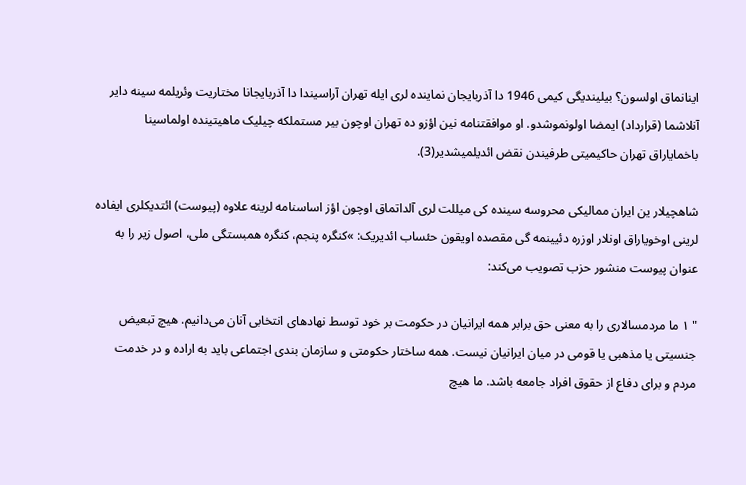اینانماق اولسون؟ بیلیندیگی کیمی 1946 دا آذربایجان نماینده لری ایله تهران آراسیندا دا آذربایجانا مختاریت وئریلمه سینه دایر آنلاشما (قرارداد) ایمضا اولونموشدو. او موافقتنامه نین اؤزو ده تهران اوچون بیر مستملکه چیلیک ماهیتینده اولماسینا باخمایاراق تهران حاکیمیتی طرفیندن نقض ائدیلمیشدیر(3).

شاهچیلار ین ایران ممالیکی محروسه سینده کی میللت لری آلداتماق اوچون اؤز اساسنامه لرینه علاوه (پیوست) ائتدیکلری ایفاده لرینی اوخویاراق اونلار اوزره دئیینمه گی مقصده اویقون حئساب ائدیریک: »کنگره پنجم، کنگره همبستگی ملی، اصول زير را به عنوان پيوست منشور حزب تصويب می‌کند:

" ۱ ما مردمسالاری را به معنی حق برابر همه ايرانیان در حکومت بر خود توسط نهادهای انتخابی آنان می‌دانيم. هيچ تبعيض جنسيتی يا مذهبی يا قومی در ميان ايرانيان نيست. همه ساختار حکومتی و سازمان بندی اجتماعی بايد به اراده و در خدمت مردم و برای دفاع از حقوق افراد جامعه باشد. ما هيچ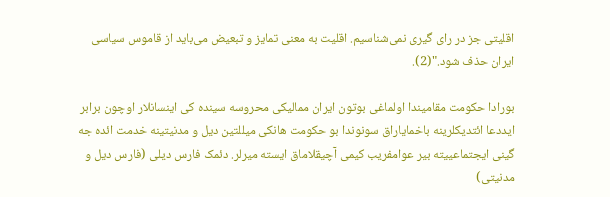اقليتی جز در رای گيری نمی‌شناسيم. اقليت به معنی تمايز و تبعيض می‌بايد از قاموس سياسی ايران حذف شود."(2).

بورادا حکومت مقامیندا اولماغی بوتون ایران ممالیکی محروسه سینده کی اینسانلار اوچون برابر ایددعا ائتدیکلرینه باخمایاراق سونوندا بو حکومت هانکی میللتین دیل و مدنیتینه خدمت ائده جه گینی ایجتماعییته بیر عوامفریب کیمی آچیقلاماق ایسته میرلر. دئمک فارس دیلی (فارس دیل و مدنیتی)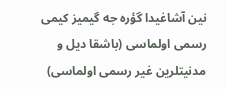نین آشاغیدا گؤره جه گیمیز کیمی رسمی اولماسی (باشقا دیل و مدنیتلرین غیر رسمی اولماسی)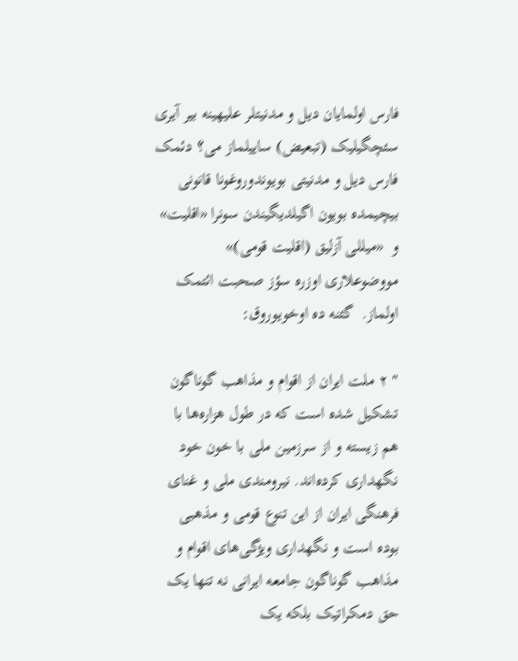فارس اولمایان دیل و مدنیتلر علیهینه بیر آیری سئچگیلیک (تبعیض) ساییلماز می؟ دئمک فارس دیل و مدنیتی بویوندوروغونا قانونی بیچیمده بویون اگیلدیگیندن سونرا «اقلیت» و  «میللی آزلیق (اقلیت قومی)» مووضوعلاری اوزره سؤز صحبت ائتمک اولماز.  گئنه ده اوخویوروق:

" ۲ ملت ايران از اقوام و مذاهب گوناگون تشکيل شده است که در طول هزاره‌ها با هم زيسته و از سرزمين ملی با خون خود نگهداری کرده‌اند. نيرومندی ملی و غنای فرهنگی ايران از اين تنوع قومی و مذهبی بوده است و نگهداری ويژگی‌های اقوام و مذاهب گوناگون جامعه ايرانی نه تنها يک حق دمکراتيک بلکه يک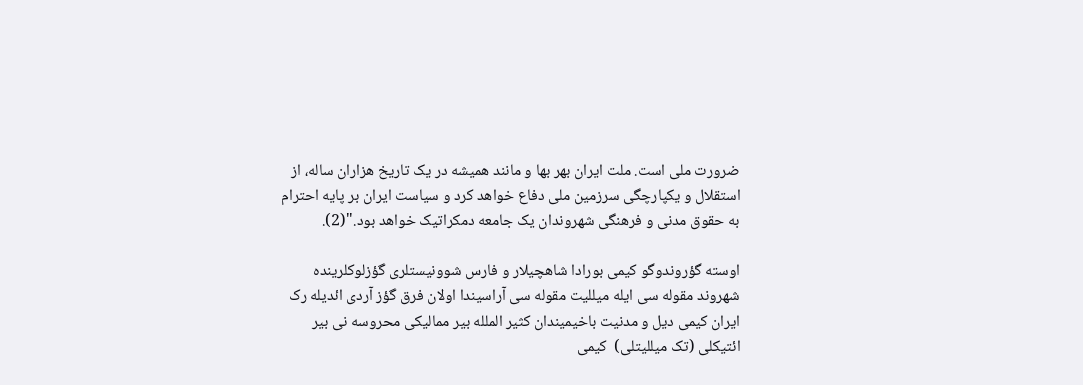ضرورت ملی است. ملت ايران بهر بها و مانند هميشه در يک تاريخ هزاران ساله، از استقلال و يکپارچگی سرزمين ملی دفاع خواهد کرد و سياست ايران بر پايه احترام به حقوق مدنی و فرهنگی شهروندان يک جامعه دمکراتيک خواهد بود."(2).

اوسته گؤروندوگو کیمی بورادا شاهچیلار و فارس شوونیستلری گؤزلوکلرینده شهروند مقوله سی ایله میللیت مقوله سی آراسیندا اولان فرق گؤز آردی ائدیله رک ایران کیمی دیل و مدنیت باخیمیندان کثیر الملله بیر ممالیکی محروسه نی بیر ائتیکلی (تک میللیتلی)  کیمی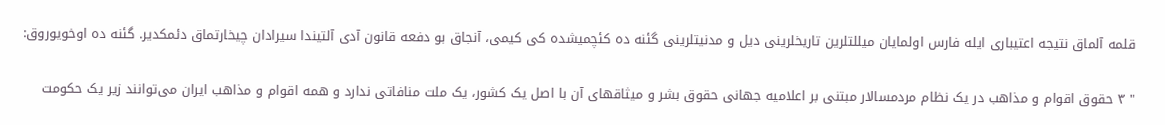قلمه آلماق نتیجه اعتیباری ایله فارس اولمایان میللتلرین تاریخلرینی دیل و مدنیتلرینی گئنه ده کئچمیشده کی کیمی، آنجاق بو دفعه قانون آدی آلتیندا سیرادان چیخارتماق دئمکدیر. گئنه ده اوخویوروق:

" ۳ حقوق اقوام و مذاهب در يک نظام مردمسالار مبتنی بر اعلاميه جهانی حقوق بشر و ميثاقهای آن با اصل يک کشور، يک ملت منافاتی ندارد و همه اقوام و مذاهب ايران می‌توانند زير يک حکومت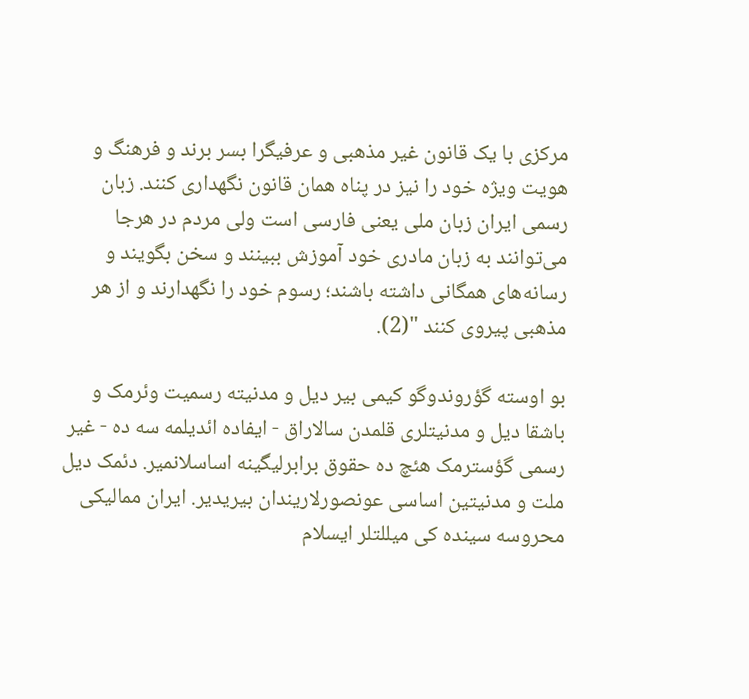مرکزی با يک قانون غير مذهبی و عرفيگرا بسر برند و فرهنگ و هويت ويژه خود را نيز در پناه همان قانون نگهداری کنند. زبان رسمی ايران زبان ملی يعنی فارسی است ولی مردم در هرجا می‌توانند به زبان مادری خود آموزش ببينند و سخن بگويند و رسانه‌های همگانی داشته باشند؛ رسوم خود را نگهدارند و از هر مذهبی پيروی کنند "(2).

بو اوسته گؤروندوگو کیمی بیر دیل و مدنیته رسمیت وئرمک و باشقا دیل و مدنیتلری قلمدن سالاراق - ایفاده ائدیلمه سه ده - غیر رسمی گؤسترمک هئچ ده حقوق برابرلیگینه اساسلانمیر. دئمک دیل ملت و مدنیتین اساسی عونصورلاریندان بیریدیر. ایران ممالیکی محروسه سینده کی میللتلر ایسلام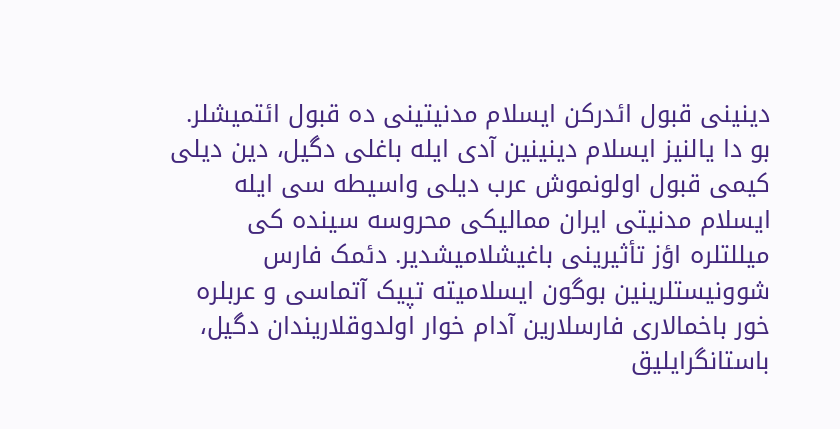دینینی قبول ائدرکن ایسلام مدنیتینی ده قبول ائتمیشلر. بو دا یالنیز ایسلام دینینین آدی ایله باغلی دگیل، دین دیلی کیمی قبول اولونموش عرب دیلی واسیطه سی ایله ایسلام مدنیتی ایران ممالیکی محروسه سینده کی میللتلره اؤز تأثیرینی باغیشلامیشدیر. دئمک فارس شوونیستلرینین بوگون ایسلامیته تپیک آتماسی و عربلره خور باخمالاری فارسلارین آدام خوار اولدوقلاریندان دگیل، باستانگرایلیق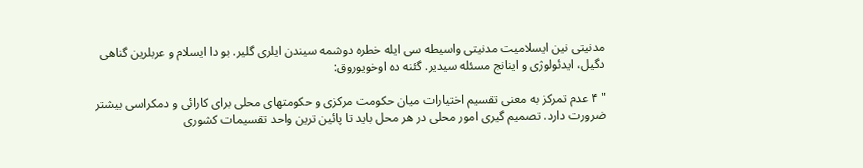مدنیتی نین ایسلامیت مدنیتی واسیطه سی ایله خطره دوشمه سیندن ایلری گلیر. بو دا ایسلام و عربلرین گناهی دگیل، ایدئولوژی و اینانج مسئله سیدیر. گئنه ده اوخویوروق:

" ۴ عدم تمرکز به معنی تقسيم اختيارات ميان حکومت مرکزی و حکومتهای محلی برای کارائی و دمکراسی بيشتر ضرورت دارد. تصميم گيری امور محلی در هر محل بايد تا پائين ترين واحد تقسيمات کشوری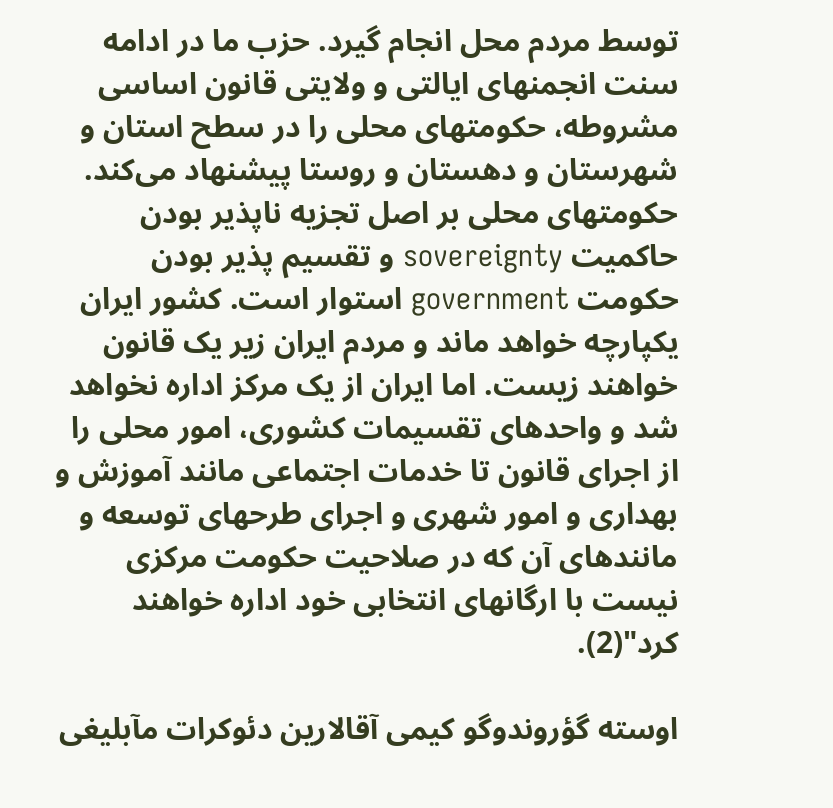توسط مردم محل انجام گيرد. حزب ما در ادامه سنت انجمنهای ايالتی و ولايتی قانون اساسی مشروطه، حکومتهای محلی را در سطح استان و شهرستان و دهستان و روستا پيشنهاد می‌کند. حکومتهای محلی بر اصل تجزيه ناپذير بودن حاکميت sovereignty و تقسيم پذير بودن حکومت government استوار است. کشور ايران يکپارچه خواهد ماند و مردم ايران زير يک قانون خواهند زيست. اما ايران از يک مرکز اداره نخواهد شد و واحدهای تقسيمات کشوری، امور محلی را از اجرای قانون تا خدمات اجتماعی مانند آموزش و بهداری و امور شهری و اجرای طرحهای توسعه و مانندهای آن که در صلاحيت حکومت مرکزی نيست با ارگانهای انتخابی خود اداره خواهند کرد"(2).

اوسته گؤروندوگو کیمی آقالارین دئوکرات مآبلیغی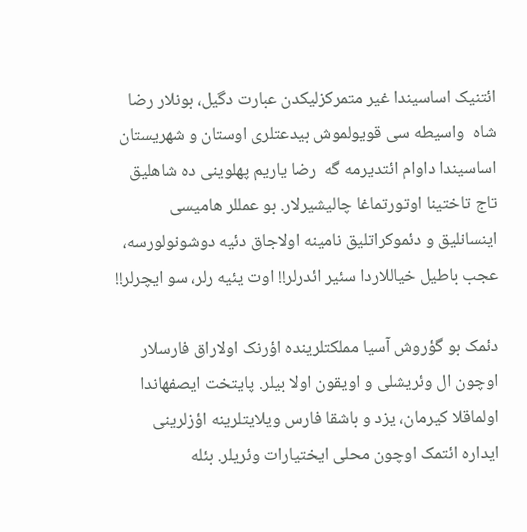ائتنیک اساسیندا غیر متمرکزلیکدن عبارت دگیل، بونلار رضا شاه  واسیطه سی قویولموش بیدعتلری اوستان و شهریستان اساسیندا داوام ائتدیرمه گه  رضا یاریم پهلوینی ده شاهلیق تاج تاختینا اوتورتماغا چالیشیرلار. بو عمللر هامیسی اینسانلیق و دئموکراتلیق نامینه اولاجاق دئیه دوشونولورسه، عجب باطیل خیاللاردا سئیر ائدرلر!! اوت یئیه رلر، سو ایچرلر!!

دئمک بو گؤروش آسیا مملکتلرینده اؤرنک اولاراق فارسلار اوچون ال وئریشلی و اویقون اولا بیلر. پایتخت ایصفهاندا اولماقلا کیرمان، یزد و باشقا فارس ویلایتلرینه اؤزلرینی ایداره ائتمک اوچون محلی ایختیارات وئریلر. بئله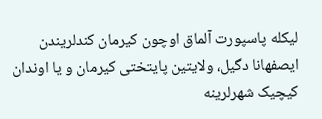لیکله پاسپورت آلماق اوچون کیرمان کندلریندن ایصفهانا دگیل، ولایتین پایتختی کیرمان و یا اوندان کیچیک شهرلرینه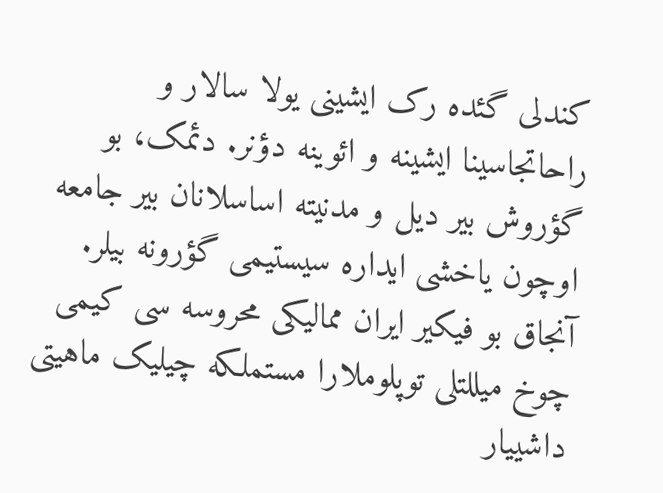کندلی گئده رک ایشینی یولا سالار و راحاتجاسینا ایشینه و ائوینه دؤنر. دئمک، بو  گؤروش بیر دیل و مدنیته اساسلانان بیر جامعه اوچون یاخشی ایداره سیستیمی گؤرونه بیلر. آنجاق بو فیکیر ایران ممالیکی محروسه سی کیمی چوخ میللتلی توپلوملارا مستملکه چیلیک ماهیتی داشییار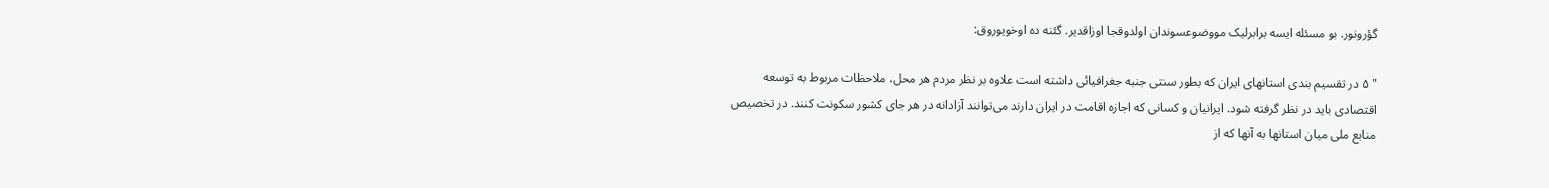گؤرونور. بو مسئله ایسه برابرلیک مووضوعسوندان اولدوقجا اوزاقدیر. گئنه ده اوخویوروق:

" ۵ در تقسيم بندی استانهای ايران که بطور سنتی جنبه جغرافيائی داشته است علاوه بر نظر مردم هر محل، ملاحظات مربوط به توسعه اقتصادی بايد در نظر گرفته شود. ايرانيان و کسانی که اجازه اقامت در ايران دارند می‌توانند آزادانه در هر جای کشور سکونت کنند. در تخصيص منابع ملی ميان استانها به آنها که از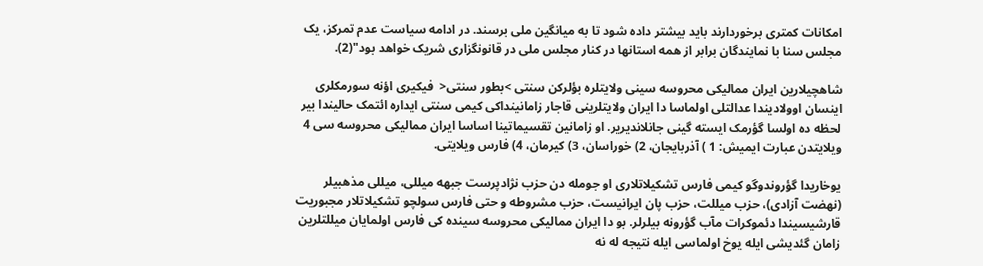امکانات کمتری برخوردارند بايد بيشتر داده شود تا به ميانگين ملی برسند. در ادامه سياست عدم تمرکز، يک مجلس سنا با نمايندگان برابر از همه استانها در کنار مجلس ملی در قانونگزاری شريک خواهد بود"(2).

شاهچیلارین ایران ممالیکی محروسه سینی ولایتلره بؤلرکن سنتی >بطور سنتی<  فیکیری اؤنه سورمکلری اینسان اوولادیندا عدالتلی اولماسا دا ایران ولایتلرینی قاجار زامانینداکی کیمی سنتی ایداره ائتمک حالیندا بیر لحظه ده اولسا گؤرمک ایسته گینی جانلاندیریر. او زامانین تقسیماتینا اساسا ایران ممالیکی محروسه سی 4 ویلایتدن عبارت ایمیش: 1 ) آذربایجان، 2) خوراسان، 3) کیرمان، 4) فارس ویلایتی.

یوخاریدا گؤروندوگو کیمی فارس تشکیلاتلاری او جومله دن حزب نژادپرست جبهه میللی، میللی مذهبیلر (نهضت آزادی)، حزب میللت، حزب پان ایرانیست، حزب مشروطه و حتی فارس سولچو تشکیلاتلار مجبوریت قارشیسیندا دئموکرات مآب گؤرونه بیلرلر. بو دا ایران ممالیکی محروسه سینده کی فارس اولمایان میللتلرین زامان گئدیشی ایله یوخ اولماسی ایله نتیجه له نه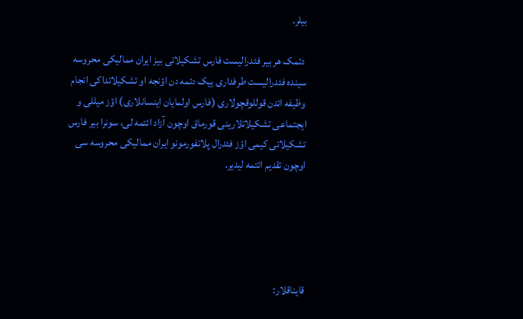بیلر.

 دئمک هر بیر فئدرالیست فارس تشکیلاتی بیز ایران ممالیکی محروسه سینده فئدرالیست طرفداری ییک دئمه دن اؤنجه او تشکیلاتداکی انجام وظیفه ائدن قوللوقچولاری (فارس اولمایان اینسانلاری) اؤز میللی و ایجتماعی تشکیلاتلارینی قورماق اوچون آزاد ائتمه لی، سونرا بیر فارس تشکیلاتی کیمی اؤز فئدرال پلاتفورمونو ایران ممالیکی محروسه سی اوچون تقدیم ائتمه لیدیر.





قایناقلار: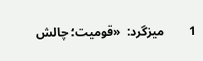1        میزگرد:  «قومیت؛ چالش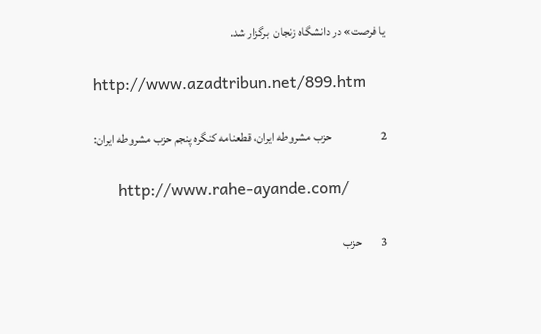یا فرصت» در دانشگاه زنجان  برگزار شد.

http://www.azadtribun.net/899.htm

2                    حزب مشروطه ایران، قطعنامه کنگره پنجم حزب مشروطه ايران:

      http://www.rahe-ayande.com/

3        حزب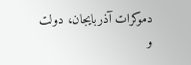دموکرات آذربایجان، دولت و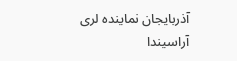آذربايجان نماينده لری آراسيندا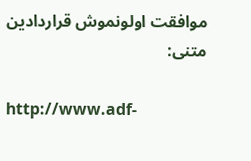موافقت اولونموش قراردادين متنی:

http://www.adf-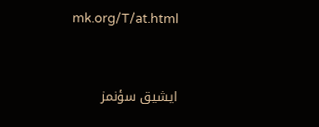mk.org/T/at.html



ایشیق سؤنمز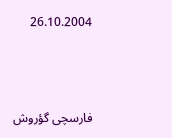26.10.2004



فارسچی گؤروش